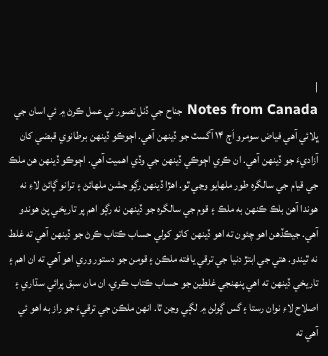|
Notes from Canada جناح جي ڏنل تصور تي عمل ڪرڻ ۾ ئي اسان جي ڀلائي آهي فياض سومرو اَڄ ۱۴ آگسٽ جو ڏينهن آهي. اڄوڪو ڏينهن برطانوي قبضي کان آزاديءَ جو ڏينهن آهي. ان ڪري اڄوڪي ڏينهن جي وڏي اهميت آهي. اڄوڪو ڏينهن هن ملڪ جي قيام جي سالگره طور ملهايو وڃي ٿو. اهڙا ڏينهن رڳو جشن ملهائڻ ۽ ترانو ڳائڻ لاءِ نه هوندا آهن بلڪ ڪنهن به ملڪ ۽ قوم جي سالگره جو ڏينهن نه رڳو اهم پر تاريخي پڻ هوندو آهي. جيڪڏهن اهو چئون ته اهو ڏينهن کاتو کولي حساب ڪتاب ڪرڻ جو ڏينهن آهي ته غلط نه ٿيندو. هتي جي ابتڙ دنيا جي ترقي يافته ملڪن ۽ قومن جو دستور وري اهو آهي ته ان اهم ۽ تاريخي ڏينهن ته اهي پنهنجي غلطين جو حساب ڪتاب ڪري، ان مان سبق پرائي سڌاري ۽ اصلاح لاءِ نوان رستا ۽ گس ڳولڻ ۾ لڳي وڃن ٿا. انهن ملڪن جي ترقيءَ جو راز به اهو ئي آهي ته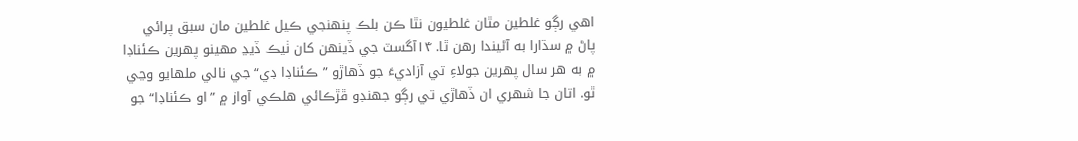اهي رڳو غلطين مٿان غلطيون نٿا ڪن بلڪ پنهنجي ڪيل غلطين مان سبق پرائي پاڻ ۾ سڌارا به آڻيندا رهن ٿا. ۱۴آگسٽ جي ڏينهن کان ٺيڪ ڏيڍ مهينو پهرين ڪئناڊا ۾ به هر سال پهرين جولاءِ تي آزاديءَ جو ڏهاڙو ”ڪئناڊا ڊي“ جي نالي ملهايو وڃي ٿو. اتان جا شهري ان ڏهاڙي تي رڳو جهنڊو ڦڙڪائي هلڪي آواز ۾ ”او ڪئناڊا“ جو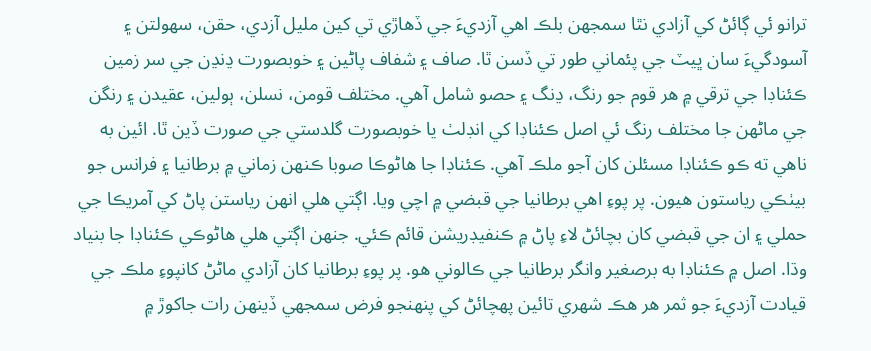ترانو ئي ڳائڻ کي آزادي نٿا سمجهن بلڪ اهي آزديءَ جي ڏهاڙي تي کين مليل آزدي، حقن، سهولتن ۽ آسودگيءَ سان ڀيٽ جي پئماني طور تي ڏسن ٿا. صاف ۽ شفاف پاڻين ۽ خوبصورت ڍنڍن جي سر زمين ڪئناڊا جي ترقي ۾ هر قوم جو رنگ، ڍنگ ۽ حصو شامل آهي. مختلف قومن، نسلن، ٻولين، عقيدن ۽ رنگن جي ماڻهن جا مختلف رنگ ئي اصل ڪئناڊا کي انڊلٺ يا خوبصورت گلدستي جي صورت ڏين ٿا. ائين به ناهي ته ڪو ڪئناڊا مسئلن کان آجو ملڪ آهي. ڪئناڊا جا هاڻوڪا صوبا ڪنهن زماني ۾ برطانيا ۽ فرانس جو بيٺڪي رياستون هيون. پر پوءِ اهي برطانيا جي قبضي ۾ اچي ويا. اڳتي هلي انهن رياستن پاڻ کي آمريڪا جي حملي ۽ ان جي قبضي کان بچائڻ لاءِ پاڻ ۾ ڪنفيڊريشن قائم ڪئي. جنهن اڳتي هلي هاڻوڪي ڪئناڊا جا بنياد وڌا. اصل ۾ ڪئناڊا به برصغير وانگر برطانيا جي ڪالوني هو. پر پوءِ برطانيا کان آزادي ماڻڻ کانپوءِ ملڪ جي قيادت آزديءَ جو ثمر هر هڪ شهري تائين پهچائڻ کي پنهنجو فرض سمجهي ڏينهن رات جاکوڙ ۾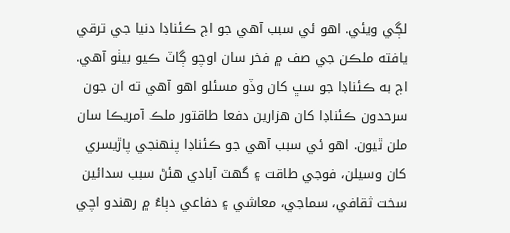لڳي ويئي. اهو ئي سبب آهي جو اڄ ڪئناڊا دنيا جي ترقي يافته ملڪن جي صف ۾ فخر سان اوچو ڳاٽ ڪيو بيٺو آهي. اڄ به ڪئناڊا جو سڀ کان وڏو مسئلو اهو آهي ته ان جون سرحدون ڪئناڊا کان هزارين دفعا طاقتور ملڪ آمريڪا سان ملن ٿيون. اهو ئي سبب آهي جو ڪئناڊا پنهنجي پاڙيسري کان وسيلن، فوجي طاقت ۽ گهٽ آبادي هئڻ سبب سدائين سخت ثقافي، سماجي، معاشي ۽ دفاعي دٻاءُ ۾ رهندو اچي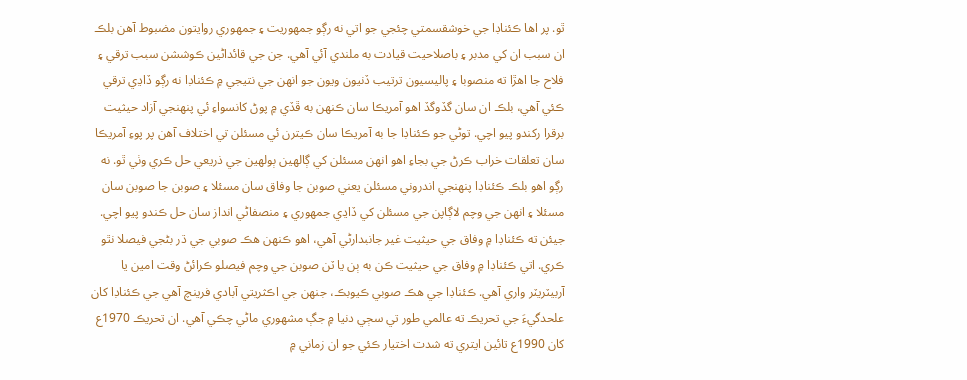ٿو. پر اها ڪئناڊا جي خوشقسمتي چئجي جو اتي نه رڳو جمهوريت ۽ جمهوري روايتون مضبوط آهن بلڪ ان سبب ان کي مدبر ۽ باصلاحيت قيادت به ملندي آئي آهي. جن جي قائداڻين ڪوششن سبب ترقي ۽ فلاح جا اهڙا ته منصوبا ۽ پاليسيون ترتيب ڏنيون ويون جو انهن جي نتيجي ۾ ڪئناڊا نه رڳو ڏاڍي ترقي ڪئي آهي، بلڪ ان سان گڏوگڏ اهو آمريڪا سان ڪنهن به ڦڏي ۾ پوڻ کانسواءِ ئي پنهنجي آزاد حيثيت برقرا رکندو پيو اچي. توڻي جو ڪئناڊا جا به آمريڪا سان ڪيترن ئي مسئلن تي اختلاف آهن پر پوءِ آمريڪا سان تعلقات خراب ڪرڻ جي بجاءِ اهو انهن مسئلن کي ڳالهين ٻولهين جي ذريعي حل ڪري وٺي ٿو. نه رڳو اهو بلڪ ڪئناڊا پنهنجي اندروني مسئلن يعني صوبن جا وفاق سان مسئلا ۽ صوبن جا صوبن سان مسئلا ۽ انهن جي وچم لاڳاپن جي مسئلن کي ڏاڍي جمهوري ۽ منصفاڻي انداز سان حل ڪندو پيو اچي. جيئن ته ڪئناڊا ۾ وفاق جي حيثيت غير جانبدارڻي آهي، اهو ڪنهن هڪ صوبي جي ڌر بڻجي فيصلا نٿو ڪري. اتي ڪئناڊا ۾ وفاق جي حيثيت ڪن به ٻن يا ٽن صوبن جي وچم فيصلو ڪرائڻ وقت امين يا آربيٽريٽر واري آهي. ڪئناڊا جي هڪ صوبي ڪيوبڪ، جنهن جي اڪثريتي آبادي فرينچ آهي جي ڪئناڊا کان علحدگيءَ جي تحريڪ ته عالمي طور تي سڄي دنيا ۾ جڳ مشهوري ماڻي چڪي آهي. ان تحريڪ 1970ع کان 1990ع تائين ايتري ته شدت اختيار ڪئي جو ان زماني ۾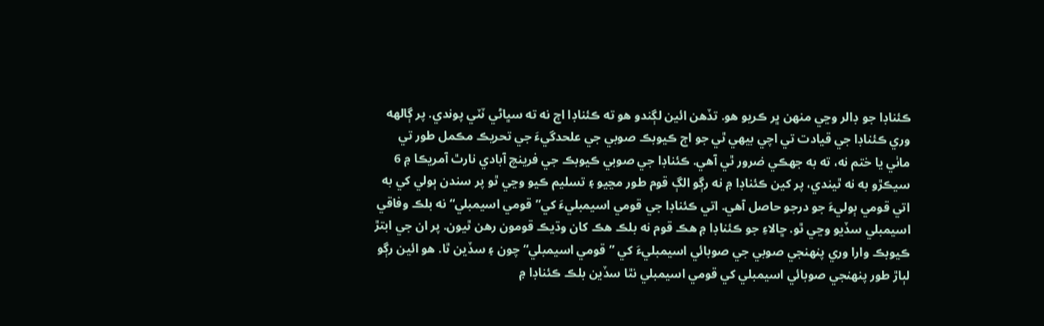ڪئناڊا جو ڊالر وڃي منهن ڀر ڪريو هو. تڏهن ائين لڳندو هو ته ڪئناڊا اڄ نه ته سڀاڻي ٽٽي پوندي. پر ڳالهه وري ڪئناڊا جي قيادت تي اچي بيهي ٿي جو اڄ ڪيوبڪ صوبي جي علحدگيءَ جي تحريڪ مڪمل طور تي ماٺي يا ختم نه، ته به جهڪي ضرور ٿي آهي. ڪئناڊا جي صوبي ڪيوبڪ جي فرينچ آبادي نارٿ آمريڪا ۾ 6 سيڪڙو به نه ٿيندي، پر کين ڪئناڊا ۾ نه رڳو الڳ قوم طور مڃيو ۽ تسليم ڪيو وڃي ٿو پر سندن ٻولي کي به اتي قومي ٻوليءَ جو درجو حاصل آهي. اتي ڪئناڊا جي قومي اسيمبليءَ کي”قومي اسيمبلي“ نه بلڪ وفاقي اسيمبلي سڏيو وڃي ٿو. ڇالاءِ جو ڪئناڊا ۾ هڪ قوم نه بلڪ هڪ کان وڌيڪ قومون رهن ٿيون. پر ان جي ابتڙ ڪيوبڪ وارا وري پنهنجي صوبي جي صوبائي اسيمبليءَ کي ”قومي اسيمبلي“ چون ۽ سڏين ٿا. هو ائين رڳو لٻاڙ طور پنهنجي صوبائي اسيمبلي کي قومي اسيمبلي نٿا سڏين بلڪ ڪئناڊا ۾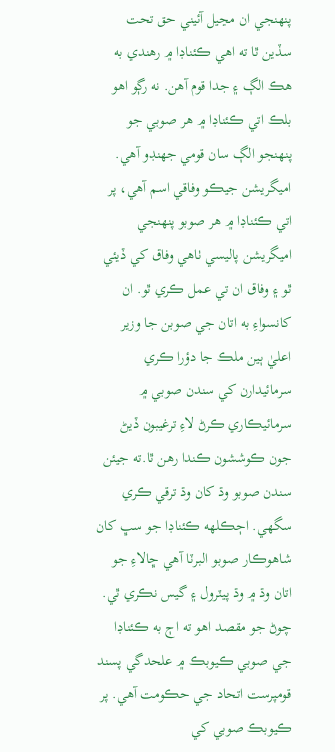پنهنجي ان مڃيل آئيني حق تحت سڏين ٿا ته اهي ڪئناڊا ۾ رهندي به هڪ الڳ ۽ جدا قوم آهن. نه رڳو اهو بلڪ اتي ڪئناڊا ۾ هر صوبي جو پنهنجو الڳ سان قومي جهنڊو آهي. اميگريشن جيڪو وفاقي اسم آهي، پر اتي ڪئناڊا ۾ هر صوبو پنهنجي اميگريشن پاليسي ٺاهي وفاق کي ڏيئي ٿو ۽ وفاق ان تي عمل ڪري ٿو. ان کانسواءِ به اتان جي صوبن جا وزير اعليٰ ٻين ملڪ جا دؤرا ڪري سرمائيدارن کي سندن صوبي ۾ سرمائيڪاري ڪرڻ لاءِ ترغيبون ڏيڻ جون ڪوششون ڪندا رهن ٿا.ته جيئن سندن صوبو وڌ کان وڌ ترقي ڪري سگهي. اڄڪلهه ڪئناڊا جو سڀ کان شاهوڪار صوبو البرٽا آهي ڇالاءِ جو اتان وڌ ۾ وڌ پيٽرول ۽ گيس نڪري ٿي. چوڻ جو مقصد اهو ته اڄ به ڪئناڊا جي صوبي ڪيوبڪ ۾ علحدگي پسند قومپرست اتحاد جي حڪومت آهي. پر ڪيوبڪ صوبي کي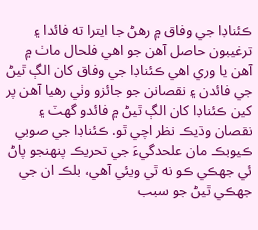ڪئناڊا جي وفاق ۾ رهڻ جا ايترا ته فائدا ۽ ترغيبون حاصل آهن جو اهي فلحال ماٺ ۾ آهن يا وري اهي ڪئناڊا جي وفاق کان الڳ ٿيڻ جي فائدن ۽ نقصانن جو جائزو وٺي رهيا آهن پر کين ڪئناڊا کان الڳ ٿيڻ ۾ فائدو گهٽ ۽ نقصان وڌيڪ نظر اچي ٿو. ڪئناڊا جي صوبي ڪيوبڪ مان علحدگيءَ جي تحريڪ پنهنجو پاڻ ئي جهڪي ڪو نه ٿي ويئي آهي، بلڪ ان جي جهڪي ٿيڻ جو سبب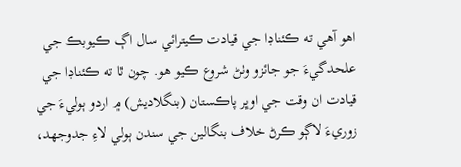اهو آهي ته ڪئناڊا جي قيادت ڪيترائي سال اڳ ڪيوبڪ جي علحدگيءَ جو جائزو وٺڻ شروع ڪيو هو. چون ٿا ته ڪئناڊا جي قيادت ان وقت جي اوڀر پاڪستان (بنگلاديش) ۾ اردو ٻوليءَ جي زوريءَ لاڳو ڪرڻ خلاف بنگالين جي سندن ٻولي لاءِ جدوجهد،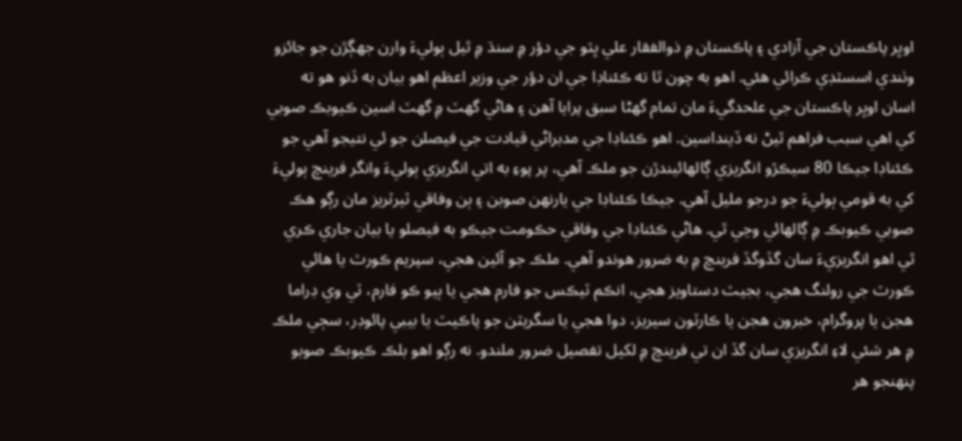اوڀر پاڪستان جي آزادي ۽ پاڪستان ۾ ذوالفقار علي ڀٽو جي دؤر ۾ سنڌ ۾ ٿيل ٻوليءَ وارن جهڳڙن جو جائزو وٺندي اسسٽڊي ڪرائي هئي. اهو به چون ٿا ته ڪئناڊا جي ان دؤر جي وزير اعظم اهو بيان به ڏنو هو ته اسان اوڀر پاڪستان جي علحدگيءَ مان تمام گهڻا سبق پرايا آهن ۽ هاڻي گهٽ ۾ گهٽ اسين ڪيوبڪ صوبي کي اهي سبب فراهم ٿيڻ نه ڏينداسين. اهو ڪئناڊا جي مدبراڻي قيادت جي فيصلن جو ئي نتيجو آهي جو ڪئناڊا جيڪا 80 سيڪڙو انگريزي ڳالهائيندڙن جو ملڪ آهي، پر پوءِ به اتي انگريزي ٻوليءَ وانگر فرينچ ٻوليءَ کي به قومي ٻوليءَ جو درجو مليل آهي. جيڪا ڪئناڊا جي يارنهن صوبن ۽ ٻن وفاقي ٽيرٽريز مان رڳو هڪ صوبي ڪيوبڪ ۾ ڳالهائي وڃي ٿي. هاڻي ڪئناڊا جي وفاقي حڪومت جيڪو به فيصلو يا بيان جاري ڪري ٿي اهو انگريزيءَ سان گڏوگڏ فرينچ ۾ به ضرور هوندو آهي. ملڪ جو آئين هجي، سپريم ڪورٽ يا هائي ڪورٽ جي رولنگ هجي، بجيٽ دستاويز هجي، انڪم ٽيڪس جو فارم هجي يا ٻيو ڪو فارم، ٽي وي ڊراما هجن يا پروگرام، خبرون هجن يا ڪارٽون سيريز، دوا هجي يا سگريٽن جو پاڪيٽ يا بيبي پائوڊر، سڄي ملڪ ۾ هر شئي لاءِ انگريزي سان گڏ ان تي فرينچ ۾ لکيل تفصيل ضرور ملندو. نه رڳو اهو بلڪ ڪيوبڪ صوبو پنهنجو هر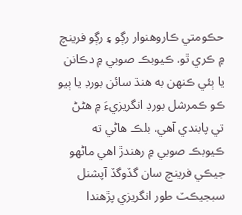حڪومتي ڪاروهنوار رڳو ۽ رڳو فرينچ ۾ ڪري ٿو. ڪيوبڪ صوبي ۾ دڪانن يا ٻئي ڪنهن به هنڌ سائن بورڊ يا ٻيو ڪو ڪمرشل بورڊ انگريزيءَ ۾ هڻڻ تي پابندي آهي. بلڪ هاڻي ته ڪيوبڪ صوبي ۾ رهندڙ اهي ماڻهو جيڪي فرينچ سان گڏوگڏ آپشنل سبجيڪٽ طور انگريزي پڙهندا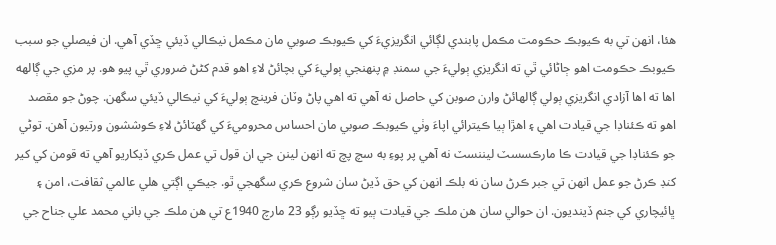هئا، انهن تي به ڪيوبڪ حڪومت مڪمل پابندي لڳائي انگريزيءَ کي ڪيوبڪ صوبي مان مڪمل نيڪالي ڏيئي ڇڏي آهي. ان فيصلي جو سبب ڪيوبڪ حڪومت اهو ڄاڻائي ٿي ته انگريزي ٻوليءَ جي سمنڊ ۾ پنهنجي ٻوليءَ کي بچائڻ لاءِ اهو قدم کڻڻ ضروري ٿي پيو هو. پر مزي جي ڳالهه اها ته اها آزادي انگريزي ٻولي ڳالهائڻ وارن صوبن کي حاصل نه آهي ته اهي پاڻ وٽان فرينچ ٻوليءَ کي نيڪالي ڏيئي سگهن. چوڻ جو مقصد اهو ته ڪئناڊا جي قيادت اهي ۽ اهڙا ٻيا ڪيترائي اپاءَ وٺي ڪيوبڪ صوبي مان احساس محروميءَ کي گهٽائڻ لاءِ ڪوششون ورتيون آهن. توڻي جو ڪئناڊا جي قيادت ڪا مارڪسسٽ ليننسٽ نه آهي پر پوءِ به سچ پچ ته انهن لينن جي ان قول تي عمل ڪري ڏيکاريو آهي ته قومن کي کير کنڊ ڪرڻ جو عمل انهن تي جبر ڪرڻ سان نه بلڪ انهن کي حق ڏيڻ سان شروع ڪري سگهجي ٿو. جيڪي اڳتي هلي عالمي ثقافت، امن ۽ ڀائيچاري کي جنم ڏينديون. ان حوالي سان هن ملڪ جي قيادت ٻيو ته ڇڏيو رڳو 23 مارچ 1940ع تي هن ملڪ جي باني محمد علي جناح جي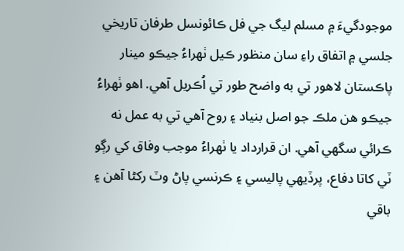موجودگيءَ ۾ مسلم ليگ جي فل ڪائونسل طرفان تاريخي جلسي ۾ اتفاق راءِ سان منظور ڪيل ٺهراءُ جيڪو مينار پاڪستان لاهور تي به واضح طور تي اُڪريل آهي. اهو ٺهراءُ جيڪو هن ملڪ جو اصل بنياد ۽ روح آهي تي به عمل نه ڪرائي سگهي آهي. ان قرارداد يا ٺهراءُ موجب وفاق کي رڳو ٽي کاتا دفاع، پرڏيهي پاليسي ۽ ڪرنسي پاڻ وٽ رکڻا آهن ۽ باقي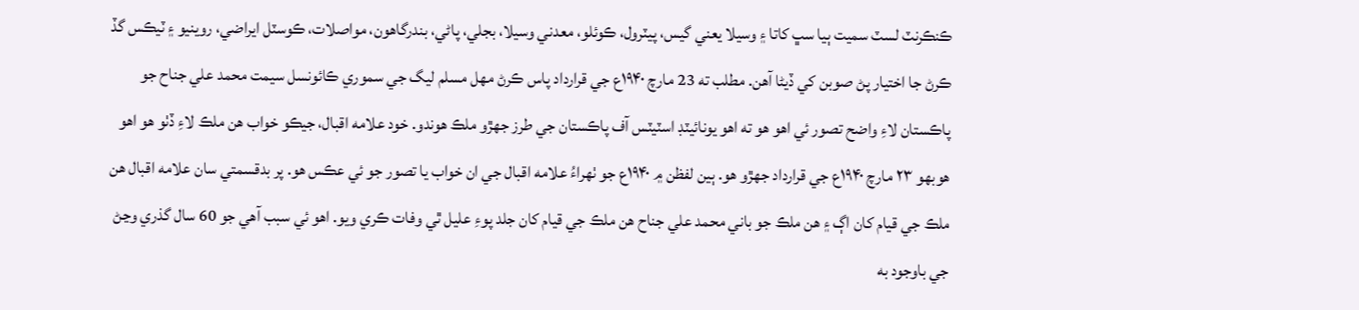ڪنڪرنٽ لسٽ سميت ٻيا سڀ کاتا ۽ وسيلا يعني گيس، پيٽرول، ڪوئلو، معدني وسيلا، بجلي، پاڻي، بندرگاهون، مواصلات، ڪوسٽل ايراضي، روينيو ۽ ٽيڪس گڏ ڪرڻ جا اختيار پڻ صوبن کي ڏيڻا آهن. مطلب ته 23 مارچ ۱۹۴۰ع جي قرارداد پاس ڪرڻ مهل مسلم ليگ جي سموري ڪائونسل سيمت محمد علي جناح جو پاڪستان لاءِ واضح تصور ئي اهو هو ته اهو يونائيٽڊ اسٽيٽس آف پاڪستان جي طرز جهڙو ملڪ هوندو. خود علامه اقبال، جيڪو خواب هن ملڪ لاءِ ڏٺو هو اهو هوبهو ۲۳ مارچ ۱۹۴۰ع جي قرارداد جهڙو هو. ٻين لفظن ۾ ۱۹۴۰ع جو ٺهراءُ علامه اقبال جي ان خواب يا تصور جو ئي عڪس هو. پر بدقسمتي سان علامه اقبال هن ملڪ جي قيام کان اڳ ۽ هن ملڪ جو باني محمد علي جناح هن ملڪ جي قيام کان جلد پوءِ عليل ٿي وفات ڪري ويو. اهو ئي سبب آهي جو 60 سال گذري وڃڻ جي باوجود به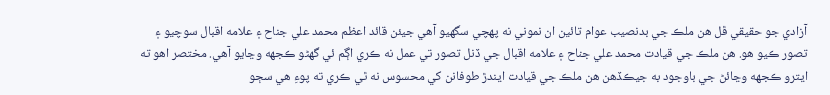آزادي جو حقيقي ڦل هن ملڪ جي بدنصيب عوام تائين ان نموني نه پهچي سگهيو آهي جيئن قائد اعظم محمد علي جناح ۽ علامه اقبال سوچيو ۽ تصور ڪيو هو. هن ملڪ جي قيادت محمد علي جناح ۽ علامه اقبال جي ڏنل تصور تي عمل نه ڪري اڳم ئي گهڻو ڪجهه وڃايو آهي. مختصر اهو ته ايترو ڪجهه وڃائڻ جي باوجود به جيڪڏهن هن ملڪ جي قيادت ايندڙ طوفانن کي محسوس نه ٿي ڪري ته پوءِ هي سڄو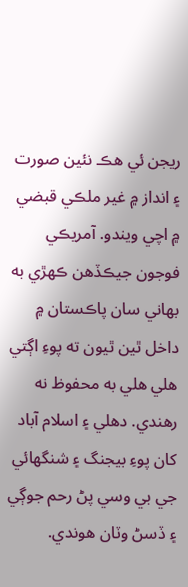ريجن ئي هڪ نئين صورت ۽ انداز ۾ غير ملڪي قبضي ۾ اچي ويندو. آمريڪي فوجون جيڪڏهن ڪهڙي به بهاني سان پاڪستان ۾ داخل ٿين ٿيون ته پوءِ اڳتي هلي هلي به محفوظ نه رهندي. دهلي ۽ اسلام آباد کان پوءِ بيجنگ ۽ شنگهائي جي بي وسي پڻ رحم جوڳي ۽ ڏسڻ وٽان هوندي.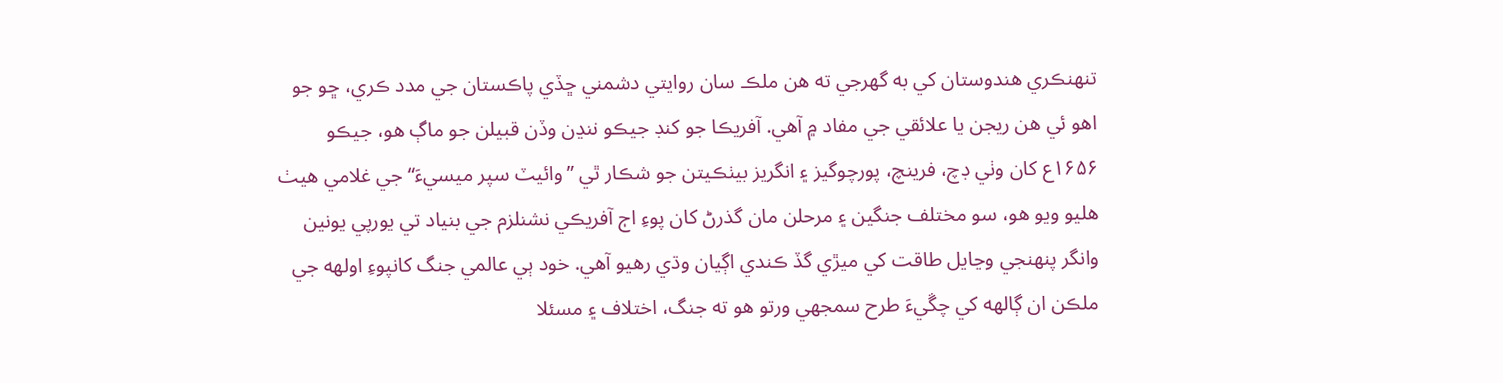تنهنڪري هندوستان کي به گهرجي ته هن ملڪ سان روايتي دشمني ڇڏي پاڪستان جي مدد ڪري، ڇو جو اهو ئي هن ريجن يا علائقي جي مفاد ۾ آهي. آفريڪا جو کنڊ جيڪو ننڍن وڏن قبيلن جو ماڳ هو، جيڪو ۱۶۵۶ع کان وٺي ڊچ، فرينچ، پورچوگيز ۽ انگريز بيٺڪيتن جو شڪار ٿي ”وائيٽ سپر ميسيءَ“ جي غلامي هيٺ هليو ويو هو، سو مختلف جنگين ۽ مرحلن مان گذرڻ کان پوءِ اڄ آفريڪي نشنلزم جي بنياد تي يورپي يونين وانگر پنهنجي وڃايل طاقت کي ميڙي گڏ ڪندي اڳيان وڌي رهيو آهي. خود ٻي عالمي جنگ کانپوءِ اولهه جي ملڪن ان ڳالهه کي چڱيءَ طرح سمجهي ورتو هو ته جنگ، اختلاف ۽ مسئلا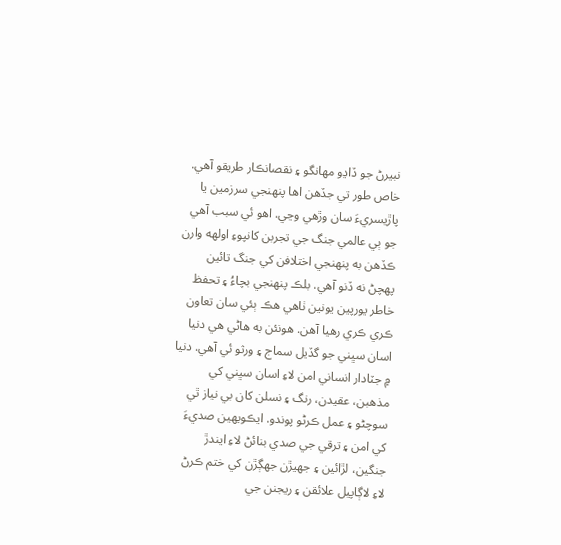نبيرڻ جو ڏاڍو مهانگو ۽ نقصانڪار طريقو آهي. خاص طور تي جڏهن اها پنهنجي سرزمين يا پاڙيسريءَ سان وڙهي وڃي. اهو ئي سبب آهي جو ٻي عالمي جنگ جي تجربن کانپوءِ اولهه وارن ڪڏهن به پنهنجي اختلافن کي جنگ تائين پهچڻ نه ڏنو آهي. بلڪ پنهنجي بچاءُ ۽ تحفظ خاطر يورپين يونين ٺاهي هڪ ٻئي سان تعاون ڪري ڪري رهيا آهن. هونئن به هاڻي هي دنيا اسان سڀني جو گڏيل سماج ۽ ورثو ئي آهي. دنيا ۾ جٽادار انساني امن لاءِ اسان سڀني کي مذهبن، عقيدن، رنگ ۽ نسلن کان بي نياز ٿي سوچڻو ۽ عمل ڪرڻو پوندو. ايڪويهين صديءَ کي امن ۽ ترقي جي صدي بنائڻ لاءِ ايندڙ جنگين، لڙائين ۽ جهيڙن جهڳڙن کي ختم ڪرڻ لاءِ لاڳاپيل علائقن ۽ ريجنن جي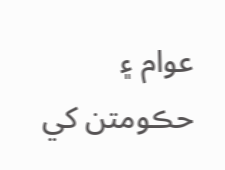عوام ۽ حڪومتن کي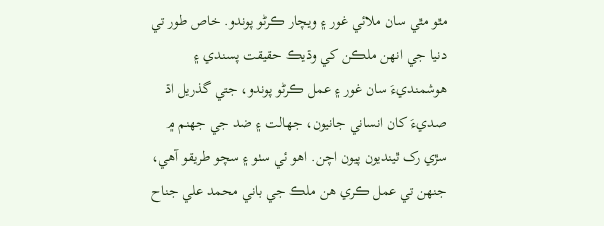مٿو مٿي سان ملائي غور ۽ ويچار ڪرڻو پوندو. خاص طور تي دنيا جي انهن ملڪن کي وڌيڪ حقيقت پسندي ۽ هوشمنديءَ سان غور ۽ عمل ڪرڻو پوندو، جتي گذريل اڌ صديءَ کان انساني جانيون، جهالت ۽ ضد جي جهنم ۾ سڙي رک ٿينديون پيون اچن. اهو ئي سٺو ۽ سچو طريقو آهي، جنهن تي عمل ڪري هن ملڪ جي باني محمد علي جناح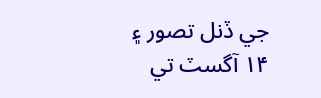جي ڏنل تصور ۽ ۱۴ آگسٽ تي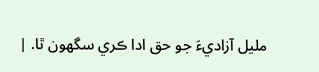مليل آزاديءَ جو حق ادا ڪري سگهون ٿا. |